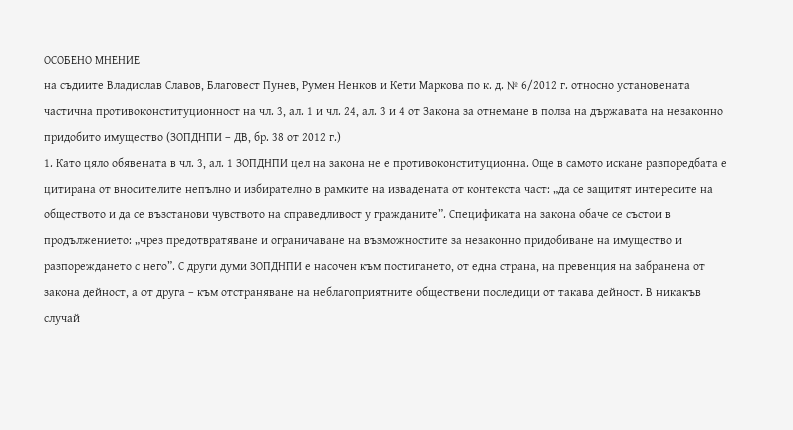ОСОБЕНО МНЕНИЕ
на съдиите Владислав Славов, Благовест Пунев, Румен Ненков и Кети Маркова по к. д. № 6/2012 г. относно установената частична противоконституционност на чл. 3, ал. 1 и чл. 24, ал. 3 и 4 от Закона за отнемане в полза на държавата на незаконно придобито имущество (ЗОПДНПИ – ДВ, бр. 38 от 2012 г.)
1. Като цяло обявената в чл. 3, ал. 1 ЗОПДНПИ цел на закона не е противоконституционна. Още в самото искане разпоредбата е цитирана от вносителите непълно и избирателно в рамките на извадената от контекста част: „да се защитят интересите на обществото и да се възстанови чувството на справедливост у гражданите”. Спецификата на закона обаче се състои в продължението: „чрез предотвратяване и ограничаване на възможностите за незаконно придобиване на имущество и разпореждането с него”. С други думи ЗОПДНПИ е насочен към постигането, от една страна, на превенция на забранена от закона дейност, а от друга – към отстраняване на неблагоприятните обществени последици от такава дейност. В никакъв случай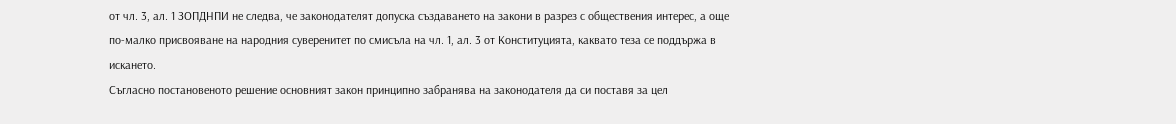от чл. 3, ал. 1 ЗОПДНПИ не следва, че законодателят допуска създаването на закони в разрез с обществения интерес, а още по-малко присвояване на народния суверенитет по смисъла на чл. 1, ал. 3 от Конституцията, каквато теза се поддържа в искането.
Съгласно постановеното решение основният закон принципно забранява на законодателя да си поставя за цел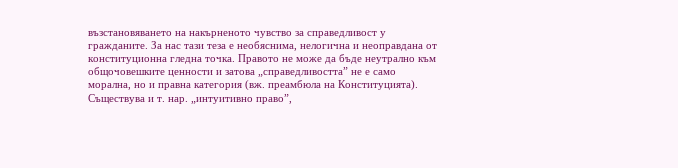възстановяването на накърненото чувство за справедливост у гражданите. За нас тази теза е необяснима, нелогична и неоправдана от конституционна гледна точка. Правото не може да бъде неутрално към общочовешките ценности и затова „справедливостта” не е само морална, но и правна категория (вж. преамбюла на Конституцията). Съществува и т. нар. „интуитивно право”,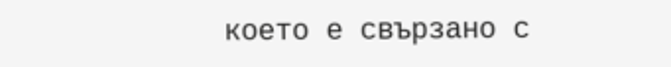което е свързано с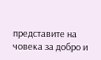представите на човека за добро и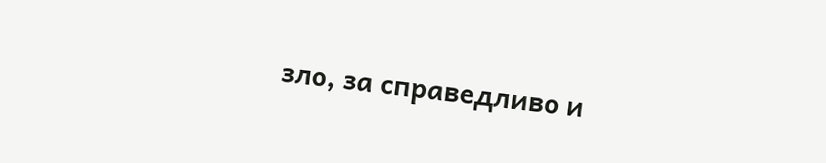зло, за справедливо и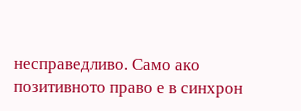несправедливо. Само ако позитивното право е в синхрон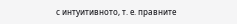с интуитивното, т. е. правните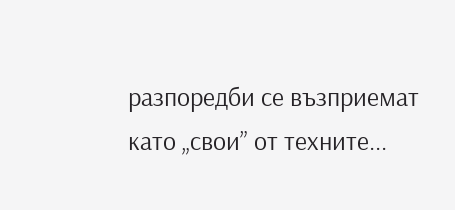разпоредби се възприемат като „свои” от техните...